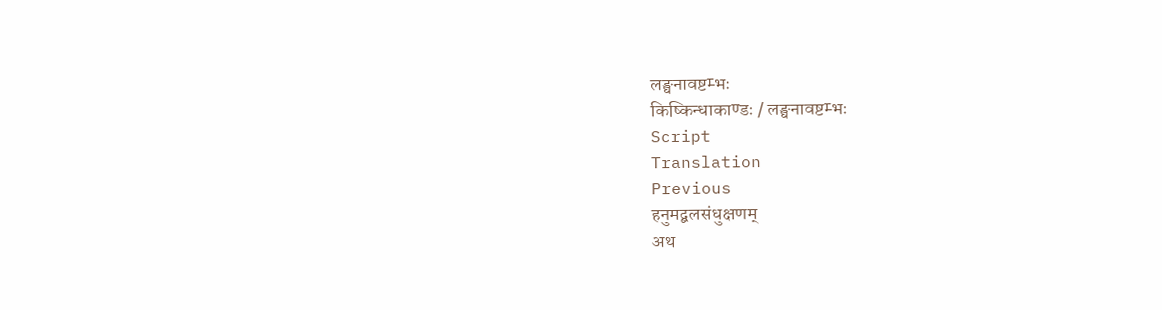लङ्घनावष्टम्भः
किष्किन्धाकाण्डः / लङ्घनावष्टम्भः
Script
Translation
Previous
हनुमद्बलसंधुक्षणम्
अथ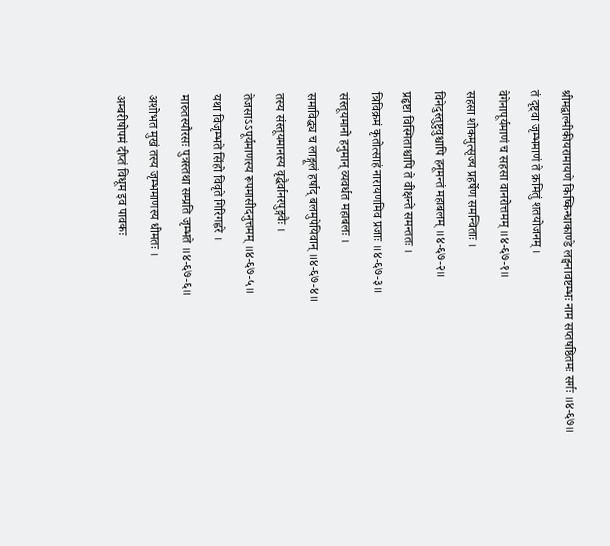श्रीमद्वाल्मीकीयरामायणे किष्किन्धाकाण्डे लङ्घनावष्टम्भः नाम सप्तषष्ठितमः सर्गः ॥४-६७॥
तं दृष्ट्वा जृम्भमाणं ते क्रमितुं शतयोजनम् ।
वेगेनापूर्यमाणं च सहसा वानरोत्तमम् ॥४-६७-१॥
सहसा शोकमुत्सृज्य प्रहर्षेण समन्विताः ।
विनेदुस्तुष्टुवुश्चापि हनूमन्तं महाबलम् ॥४-६७-२॥
प्रहृष्टा विस्मिताश्चापि ते वीक्षन्ते समन्ततः ।
त्रिविक्रमं कृतोत्साहं नारायणमिव प्रजाः ॥४-६७-३॥
संस्तूयमानो हनुमान् व्यवर्धत महाबलः ।
समाविद्ध्य च लाङ्गूलं हर्षाद् बलमुपेयिवान् ॥४-६७-४॥
तस्य संस्तूयमानस्य वृद्धैर्वानरपुङ्गवैः ।
तेजसाऽऽपूर्यमाणस्य रूपमासीदनुत्तमम् ॥४-६७-५॥
यथा विजृम्भते सिंहो विवृते गिरिगह्वरे ।
मारुतस्यौरसः पुत्रस्तथा सम्प्रति जृम्भते ॥४-६७-६॥
अशोभत मुखं तस्य जृम्भमाणस्य धीमतः ।
अम्बरीषोपमं दीप्तं विधूम इव पावकः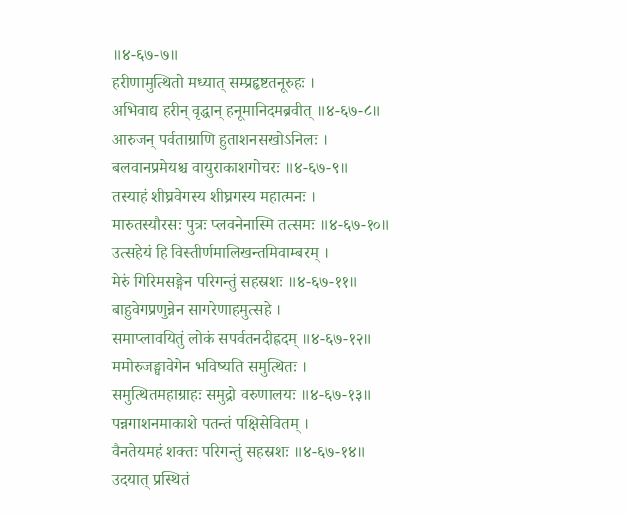॥४-६७-७॥
हरीणामुत्थितो मध्यात् सम्प्रहृष्टतनूरुहः ।
अभिवाद्य हरीन् वृद्धान् हनूमानिदमब्रवीत् ॥४-६७-८॥
आरुजन् पर्वताग्राणि हुताशनसखोऽनिलः ।
बलवानप्रमेयश्च वायुराकाशगोचरः ॥४-६७-९॥
तस्याहं शीघ्रवेगस्य शीघ्रगस्य महात्मनः ।
मारुतस्यौरसः पुत्रः प्लवनेनास्मि तत्समः ॥४-६७-१०॥
उत्सहेयं हि विस्तीर्णमालिखन्तमिवाम्बरम् ।
मेरुं गिरिमसङ्गेन परिगन्तुं सहस्रशः ॥४-६७-११॥
बाहुवेगप्रणुन्नेन सागरेणाहमुत्सहे ।
समाप्लावयितुं लोकं सपर्वतनदीह्रदम् ॥४-६७-१२॥
ममोरुजङ्घावेगेन भविष्यति समुत्थितः ।
समुत्थितमहाग्राहः समुद्रो वरुणालयः ॥४-६७-१३॥
पन्नगाशनमाकाशे पतन्तं पक्षिसेवितम् ।
वैनतेयमहं शक्तः परिगन्तुं सहस्रशः ॥४-६७-१४॥
उदयात् प्रस्थितं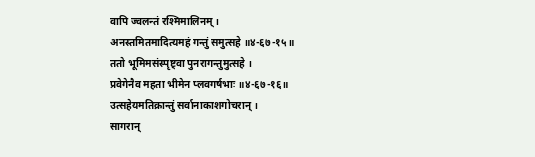वापि ज्वलन्तं रश्मिमालिनम् ।
अनस्तमितमादित्यमहं गन्तुं समुत्सहे ॥४-६७-१५॥
ततो भूमिमसंस्पृष्ट्वा पुनरागन्तुमुत्सहे ।
प्रवेगेनैव महता भीमेन प्लवगर्षभाः ॥४-६७-१६॥
उत्सहेयमतिक्रान्तुं सर्वानाकाशगोचरान् ।
सागरान्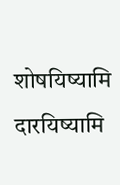शोषयिष्यामि दारयिष्यामि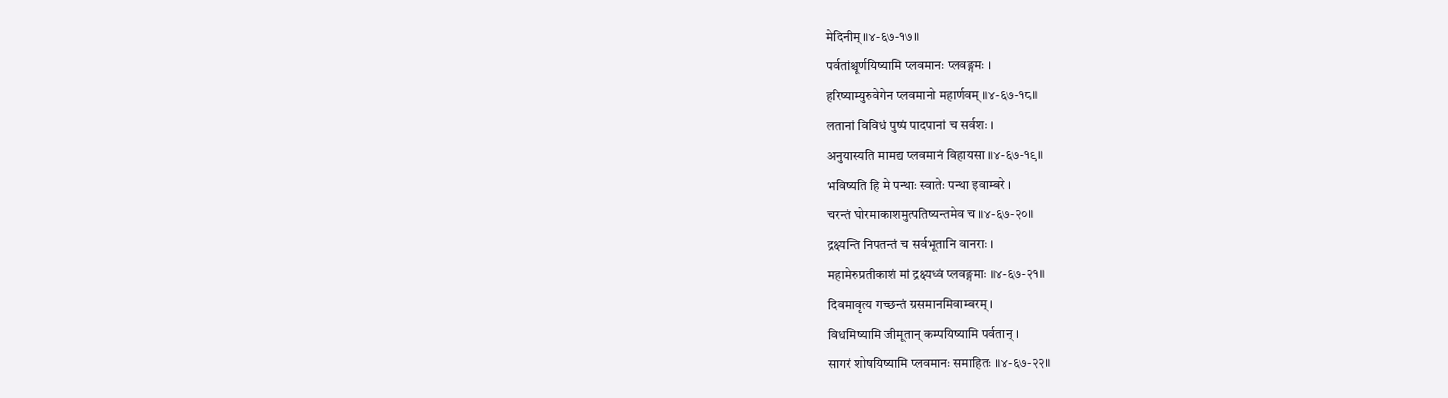मेदिनीम् ॥४-६७-१७॥
पर्वतांश्चूर्णयिष्यामि प्लवमानः प्लवङ्गमः ।
हरिष्याम्युरुवेगेन प्लवमानो महार्णवम् ॥४-६७-१८॥
लतानां विविधं पुष्पं पादपानां च सर्वशः ।
अनुयास्यति मामद्य प्लवमानं विहायसा ॥४-६७-१९॥
भविष्यति हि मे पन्थाः स्वातेः पन्था इवाम्बरे ।
चरन्तं घोरमाकाशमुत्पतिष्यन्तमेव च ॥४-६७-२०॥
द्रक्ष्यन्ति निपतन्तं च सर्वभूतानि वानराः ।
महामेरुप्रतीकाशं मां द्रक्ष्यध्वं प्लवङ्गमाः ॥४-६७-२१॥
दिवमावृत्य गच्छन्तं ग्रसमानमिवाम्बरम् ।
विधमिष्यामि जीमूतान् कम्पयिष्यामि पर्वतान् ।
सागरं शोषयिष्यामि प्लवमानः समाहितः ॥४-६७-२२॥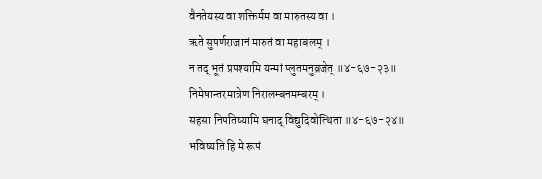वैनतेयस्य वा शक्तिर्मम वा मारुतस्य वा ।
ऋते सुपर्णराजानं मारुतं वा महाबलम् ।
न तद् भूतं प्रपश्यामि यन्मां प्लुतमनुव्रजेत् ॥४-६७-२३॥
निमेषान्तरमात्रेण निरालम्बनमम्बरम् ।
सहसा निपतिष्यामि घनाद् विद्युदिवोत्थिता ॥४-६७-२४॥
भविष्यति हि मे रूपं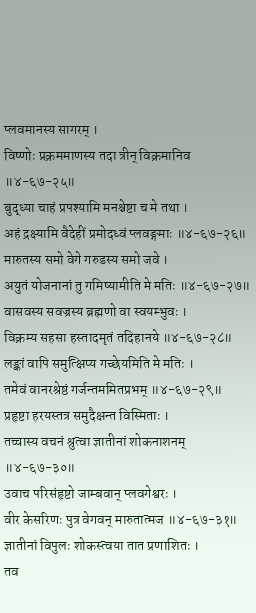प्लवमानस्य सागरम् ।
विष्णोः प्रक्रममाणस्य तदा त्रीन् विक्रमानिव ॥४-६७-२५॥
बुद्ध्या चाहं प्रपश्यामि मनश्चेष्टा च मे तथा ।
अहं द्रक्ष्यामि वैदेहीं प्रमोदध्वं प्लवङ्गमाः ॥४-६७-२६॥
मारुतस्य समो वेगे गरुडस्य समो जवे ।
अयुतं योजनानां तु गमिष्यामीति मे मतिः ॥४-६७-२७॥
वासवस्य सवज्रस्य ब्रह्मणो वा स्वयम्भुवः ।
विक्रम्य सहसा हस्तादमृतं तदिहानये ॥४-६७-२८॥
लङ्कां वापि समुत्क्षिप्य गच्छेयमिति मे मतिः ।
तमेवं वानरश्रेष्ठं गर्जन्तममितप्रभम् ॥४-६७-२९॥
प्रहृष्टा हरयस्तत्र समुदैक्षन्त विस्मिताः ।
तच्चास्य वचनं श्रुत्वा ज्ञातीनां शोकनाशनम् ॥४-६७-३०॥
उवाच परिसंहृष्टो जाम्बवान् प्लवगेश्वरः ।
वीर केसरिणः पुत्र वेगवन् मारुतात्मज ॥४-६७-३१॥
ज्ञातीनां विपुलः शोकस्त्वया तात प्रणाशितः ।
तव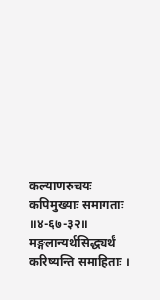कल्याणरुचयः कपिमुख्याः समागताः ॥४-६७-३२॥
मङ्गलान्यर्थसिद्ध्यर्थं करिष्यन्ति समाहिताः ।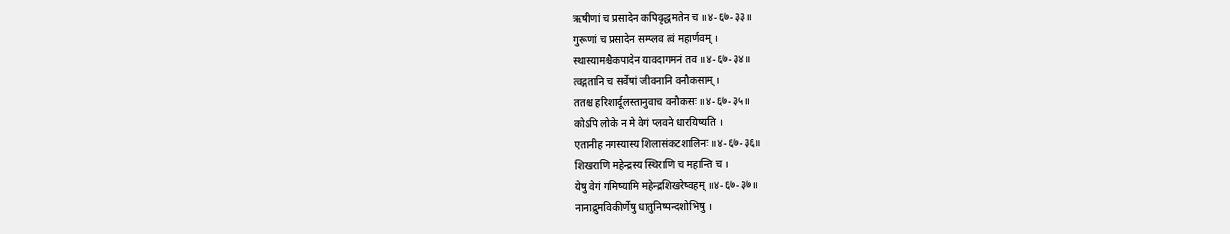ऋषीणां च प्रसादेन कपिवृद्धमतेन च ॥४-६७-३३॥
गुरूणां च प्रसादेन सम्प्लव त्वं महार्णवम् ।
स्थास्यामश्चैकपादेन यावदागमनं तव ॥४-६७-३४॥
त्वद्गतानि च सर्वेषां जीवनानि वनौकसाम् ।
ततश्च हरिशार्दूलस्तानुवाच वनौकसः ॥४-६७-३५॥
कोऽपि लोके न मे वेगं प्लवने धारयिष्यति ।
एतानीह नगस्यास्य शिलासंकटशालिनः ॥४-६७-३६॥
शिखराणि महेन्द्रस्य स्थिराणि च महान्ति च ।
येषु वेगं गमिष्यामि महेन्द्रशिखरेष्वहम् ॥४-६७-३७॥
नानाद्रुमविकीर्णेषु धातुनिष्पन्दशोभिषु ।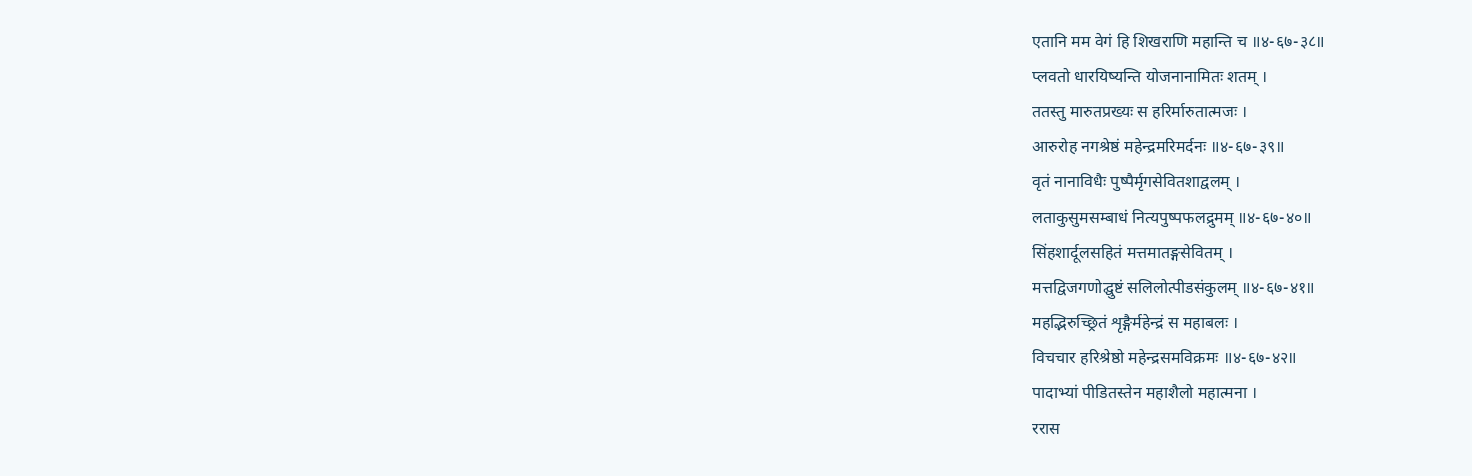एतानि मम वेगं हि शिखराणि महान्ति च ॥४-६७-३८॥
प्लवतो धारयिष्यन्ति योजनानामितः शतम् ।
ततस्तु मारुतप्रख्यः स हरिर्मारुतात्मजः ।
आरुरोह नगश्रेष्ठं महेन्द्रमरिमर्दनः ॥४-६७-३९॥
वृतं नानाविधैः पुष्पैर्मृगसेवितशाद्वलम् ।
लताकुसुमसम्बाधं नित्यपुष्पफलद्रुमम् ॥४-६७-४०॥
सिंहशार्दूलसहितं मत्तमातङ्गसेवितम् ।
मत्तद्विजगणोद्घुष्टं सलिलोत्पीडसंकुलम् ॥४-६७-४१॥
महद्भिरुच्छ्रितं शृङ्गैर्महेन्द्रं स महाबलः ।
विचचार हरिश्रेष्ठो महेन्द्रसमविक्रमः ॥४-६७-४२॥
पादाभ्यां पीडितस्तेन महाशैलो महात्मना ।
ररास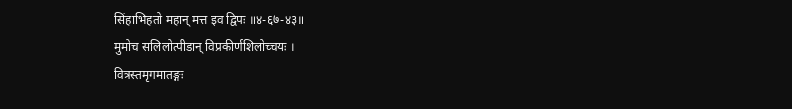सिंहाभिहतो महान् मत्त इव द्विपः ॥४-६७-४३॥
मुमोच सलिलोत्पीडान् विप्रकीर्णशिलोच्चयः ।
वित्रस्तमृगमातङ्गः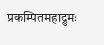प्रकम्पितमहाद्रुमः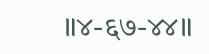॥४-६७-४४॥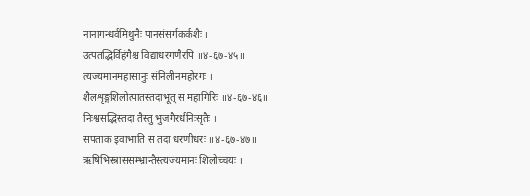नानागन्धर्वमिथुनैः पानसंसर्गकर्कशैः ।
उत्पतद्भिर्विहंगैश्च विद्याधरगणैरपि ॥४-६७-४५॥
त्यज्यमानमहासानुः संनिलीनमहोरगः ।
शैलशृङ्गशिलोत्पातस्तदाभूत् स महागिरिः ॥४-६७-४६॥
निःश्वसद्भिस्तदा तैस्तु भुजगैरर्धनिःसृतैः ।
सपताक इवाभाति स तदा धरणीधरः ॥४-६७-४७॥
ऋषिभिस्त्राससम्भ्रान्तैस्त्यज्यमानः शिलोच्चयः ।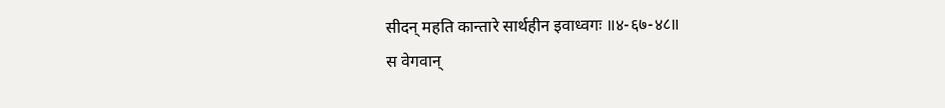सीदन् महति कान्तारे सार्थहीन इवाध्वगः ॥४-६७-४८॥
स वेगवान्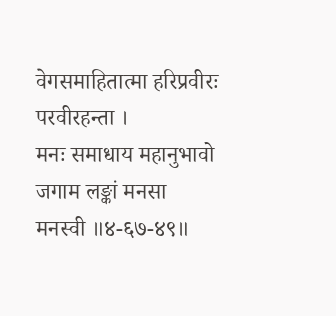वेगसमाहितात्मा हरिप्रवीरः परवीरहन्ता ।
मनः समाधाय महानुभावो जगाम लङ्कां मनसा मनस्वी ॥४-६७-४९॥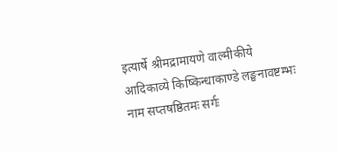इत्यार्षे श्रीमद्रामायणे वाल्मीकीये आदिकाव्ये किष्किन्धाकाण्डे लङ्घनावष्टम्भः नाम सप्तषष्ठितमः सर्गः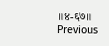॥४-६७॥
Previous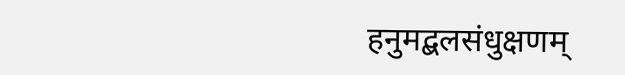हनुमद्बलसंधुक्षणम्